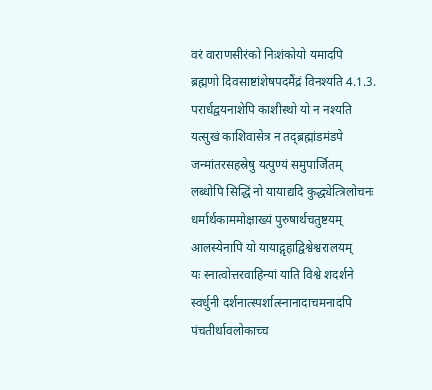वरं वाराणसीरंको निःशंकोयो यमादपि
ब्रह्मणो दिवसाष्टांशेषपदमैंद्रं विनश्यति 4.1.3.
परार्धद्वयनाशेपि काशीस्थो यो न नश्यति
यत्सुखं काशिवासेत्र न तद्ब्रह्मांडमंडपे
जन्मांतरसहस्रेषु यत्पुण्यं समुपार्जितम्
लब्धोपि सिद्धिं नो यायाद्यदि कुद्ध्येत्त्रिलोचनः
धर्मार्थकाममोक्षाख्यं पुरुषार्थचतुष्टयम्
आलस्येनापि यो यायाद्गृहाद्विश्वेश्वरालयम्
यः स्नात्वोत्तरवाहिन्यां याति विश्वे शदर्शने
स्वर्धुनी दर्शनात्स्पर्शात्स्नानादाचमनादपि
पंचतीर्थावलोकाच्च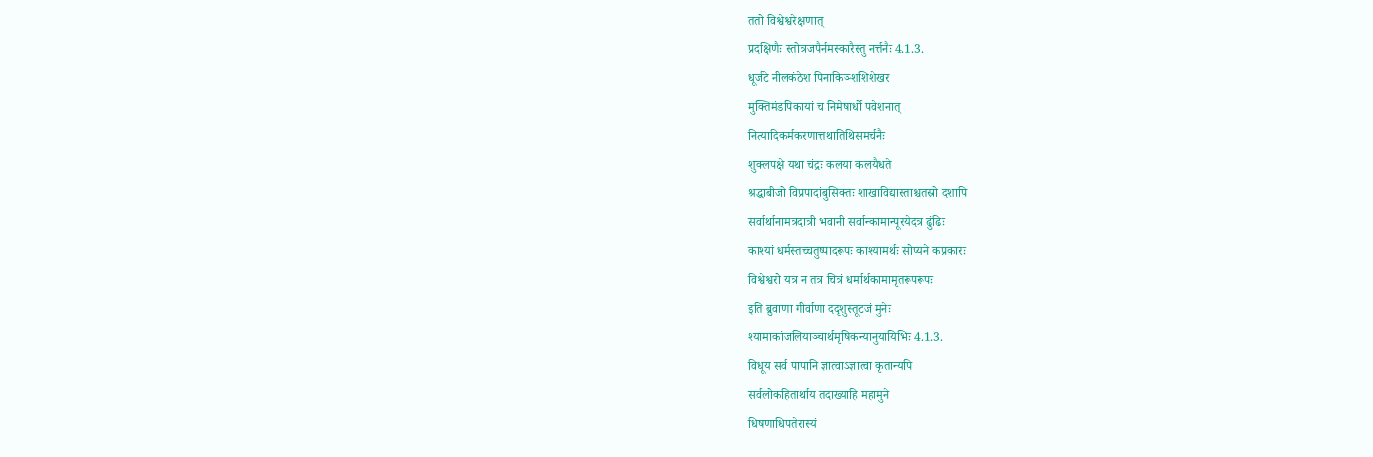ततो विश्वेश्वरेक्षणात्
प्रदक्षिणैः स्तोत्रजपैर्नमस्कारैस्तु नर्त्तनैः 4.1.3.
धूर्जटे नीलकंठेश पिनाकिञ्शशिशेखर
मुक्तिमंडपिकायां च निमेषार्धो पवेशनात्
नित्यादिकर्मकरणात्तथातिथिसमर्चनैः
शुक्लपक्षे यथा चंद्रः कलया कलयैधते
श्रद्धाबीजो विप्रपादांबुसिक्तः शाखाविद्यास्ताश्चतस्रो दशापि
सर्वार्थानामत्रदात्री भवानी सर्वान्कामान्पूरयेदत्र ढुंढिः
काश्यां धर्मस्तच्चतुष्पादरूपः काश्यामर्थः सोप्यने कप्रकारः
विश्वेश्वरो यत्र न तत्र चित्रं धर्मार्थकामामृतरूपरूपः
इति ब्रुवाणा गीर्वाणा ददृशुस्तूटजं मुनेः
श्यामाकांजलियाञ्चार्थमृषिकन्यानुयायिभिः 4.1.3.
विधूय सर्व पापानि ज्ञात्वाऽज्ञात्वा कृतान्यपि
सर्वलोकहितार्थाय तदाख्याहि महामुने
धिषणाधिपतेरास्यं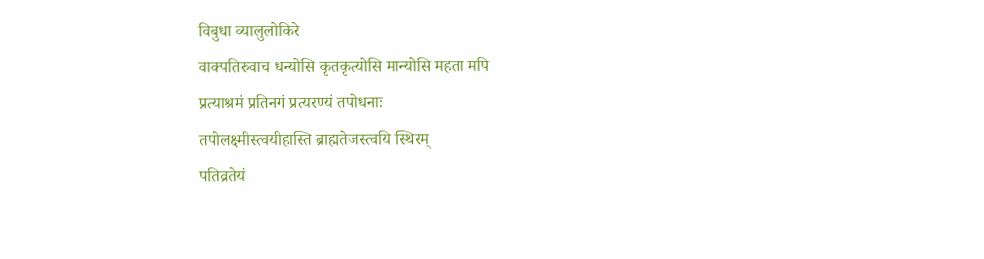विबुधा व्यालुलोकिरे
वाक्पतिरुवाच धन्योसि कृतकृत्योसि मान्योसि महता मपि
प्रत्याश्रमं प्रतिनगं प्रत्यरण्यं तपोधनाः
तपोलक्ष्मीस्त्वयीहास्ति ब्राह्मतेजस्त्वयि स्थिरम्
पतिव्रतेयं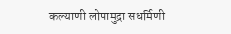कल्याणी लोपामुद्रा सधर्मिणी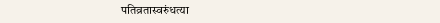पतिव्रतास्वरुंधत्या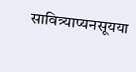सावित्र्याप्यनसूयया